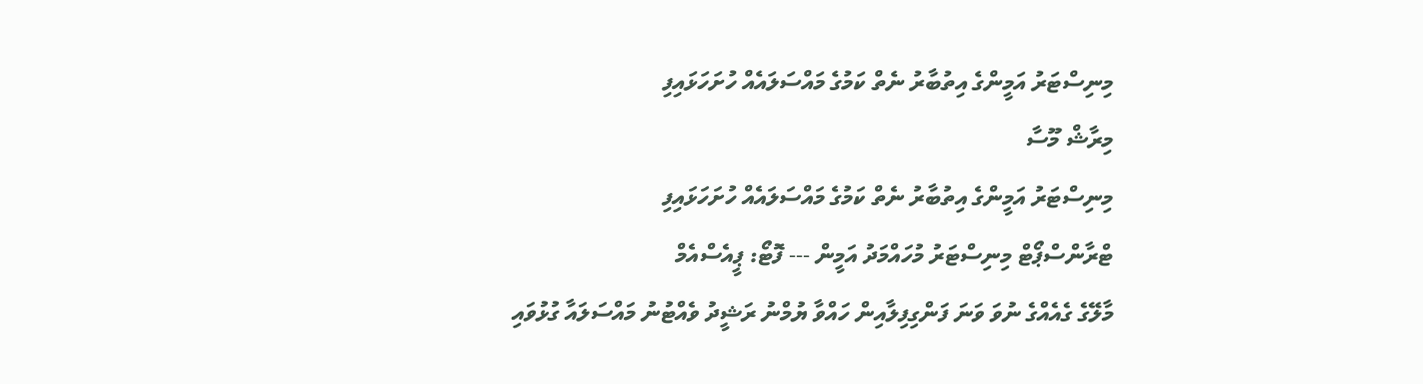މިނިސްޓަރު އަމީންގެ އިތުބާރު ނެތް ކަމުގެ މައްސަލައެއް ހުށަހަޅައިފި
މިރާޝް މޫސާ
މިނިސްޓަރު އަމީންގެ އިތުބާރު ނެތް ކަމުގެ މައްސަލައެއް ހުށަހަޅައިފި
ޓްރާންސްޕޯޓް މިނިސްޓަރު މުހައްމަދު އަމީން --- ފޮޓޯ: ޕީއެސްއެމް
މާލޭގެ ގެއެއްގެ ނުވަ ވަނަ ފަންގިފިލާއިން ހައްވާ ޔުމްނު ރަޝީދު ވެއްޓުނު މައްސަލައާ ގުޅުވައި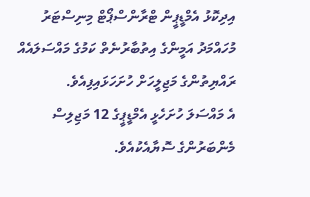އިދިކޮޅު އެމްޑީޕީން ޓްރާންސްޕޯޓް މިނިސްޓަރު މުހައްމަދު އަމީންގެ އިތުބާރުނެތް ކަމުގެ މައްސަލައެއް ރައްޔިތުންގެ މަޖިލީހަށް ހުށަހަޅައިފިއެވެ.
އެ މައްސަލަ ހުށަހެޅީ އެމްޑީޕީގެ 12 މަޖިލިސް މެންބަރުންގެ ސޮޔާއެކުއެވެ.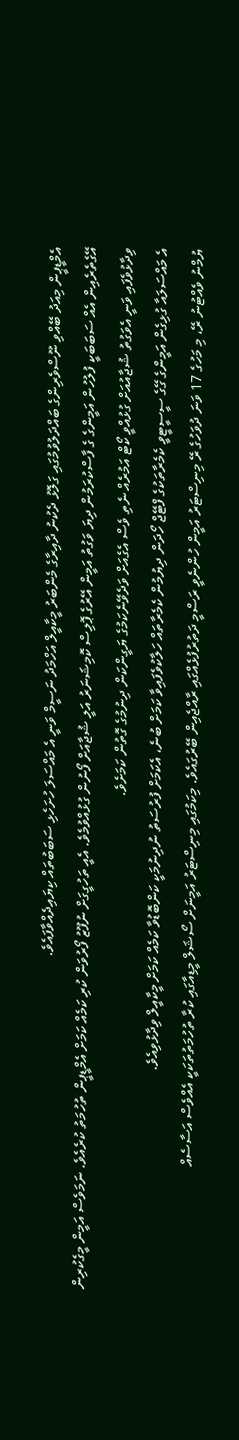އެމްޑީޕީން މިއަދު ބޭއްވި ނޫސްވެރިންގެ ބައްދަލުވުމުގައި ގަލޮޅު ދެކުނު ދާއިރާގެ މެންބަރު މީކާއީލް އަހްމަދު ނަސީމް ވަނީ އެ މައްސަލަ ހުށަހެޅި ސަބަބުތައް ކިޔައިދެއްވާފައެވެ.
އޭގެތެރެއިން އެއް ސަބަބަކީ ފުލުހުން އަމީންގެ ގެ ފާސްކުރަމުން ދިޔަ ވަގުތު އަމީން އޭރުގެ ޕޮލިސް ކޮމިޝަނަރު އަލީ ޝުޖާއަށް ފޯނުން ގުޅުއްވުމެވެ. އެއީ ތަހުގީގަށް ނުފޫޒު ފޯރުވަން ކުރި ކަމެއް ކަމަށް އެމްޑީޕީން ތުހުމަތު ކުރެއެވެ. ނަމަވެސް އަމީން މީގެކުރިން ވިދާޅުވެފައި ވަނީ އެވަގުތު ޝުޖާއުއަށް ގުޅުއްވީ ކޯޓް އަމުރެއް ނެތި ވެސް އެގެއަށް ވަދެވޭނެކަމުގެ ޔަގީންކަން ދިނުމުގެ ގޮތުން ކަމަށެވެ.
އެ މައްސަލައާ ގުޅިގެން އަމީންގެ ގޭގެ ސީސީޓީވީ ކެމެރާތަކުގެ ފްޓޭޖް ހޯދަން ދިޔުމުން ކެމެރާތައް ހަލާކުވެފައިވާ ކަމަށް ބުނެ، އެކަމަށް ފުރުސަތު ނުދިނުމަކީ ކަންބޮޑުވާ ކަމެއް ކަމަށް މީކާއީލް ވިދާޅުވިއެވެ.
ޔުމްނު ވެއްޓުނު ރޭ، މި މަހުގެ 17 ވަނަ ދުވަހުގެ ރޭ މިނިސްޓަރު އަމީން ހުންނެވީ ރަސްމީ ދަތުރުފުޅެއްގައި ރާއްޖެއިން ބޭރުގައެވެ. މިކަމުގައި މިނިސްޓަރު އަމީނަށް ސޯޝަލް މީޑިއާގައި ކުރާ ތުހުމަތުތަކަކީ އެއްވެސް އަސާސެއް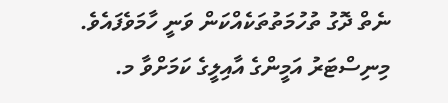ނެތް ދޮގު ތުހުމަތުތަކެއްކަން ވަނީ ހާމަވެފައެވެ.
މިނިސްޓަރު އަމީންގެ އާއިލީގެ ކަމަށްވާ މ.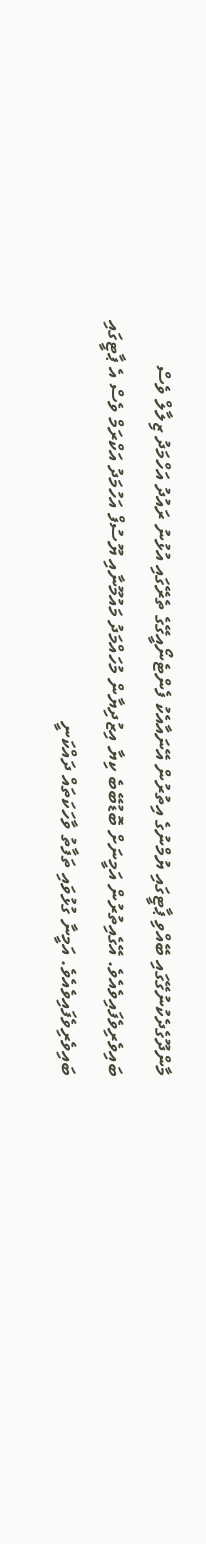މާންދޫގެދެކުނުގޭގައި ބޭއްވި ޕާޓީގައި ޔުމްނުގެ އިތުރުން އޭނައާއެކު ފެންޓެނޯއީގޭގެ ތެރޭގައި އުޅުނު ރައުދު އަހްމަދު ޒިލާލް ވެސް ބައިވެރިވެފައިވެއެވެ. އޭގެއިތުރުން އަމީނަށް ބޮޑުބޭބެ ކިޔާ އިޒުދިޔާން މުހައްމަދު މައުމޫނާއި ޔޫސުފް އަހުމަދު އަކްރަމް ވެސް އެ ޕާޓީގައި ބައިވެރިވެފައިވެއެވެ. އަމީނާ ގުޅުވައި ތަފާތު ވާހަކަތައް ދައްކަނީ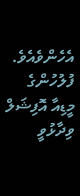އެހެންވެއެވެ.
ފުލުހުންގެ މީޑިއާ އޮފިޝަލް ވިދާޅުވީ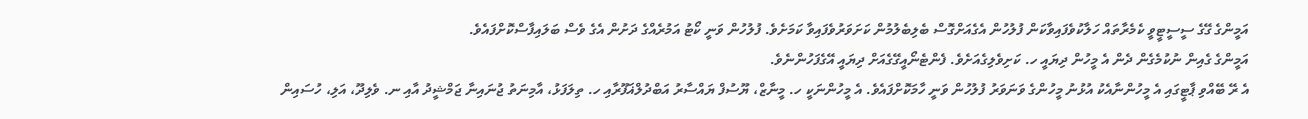އަމީންގެ ގޭގެ ސީސީޓީވީ ކެމެރާތައް ހަލާކުވެފައިވާކަން ފުލުހުން އެގެއަށްގޮސް ބެލިބެލުމުން ކަށަވަރުވެފައިވާ ކަމަށެވެ. ފުލުހުން ވަނީ ކޯޓު އަމުރެއްގެ ދަށުން އެގެ ވެސް ބަލައިފާސްކޮށްފައެވެ.
އަމީންގެ ގެއިން ނުކުމެގެން ދެން އެ މީހުން ދިޔައީ ހ. ކަށިވެލިގެއަށެވެ. ފެންޓެނޯއީގޭގެއަށް ދިޔައީ އޭގެފަހުންނެވެ.
އެ ރޭ ބޭއްވި ޕާޓީގައި އެ މީހުންނާއެކު އުޅުނު މީހުންގެ ވަނަވަރު ފުލުހުން ވަނީ ހާމަކޮށްފައެވެ. އެ މީހުންނަކީ ހ. މީނާޒް، ޔޫސުފް ޔައްސާރު އަބްދުލްޣަފޫރާއި ހ. ތިލަފަޅު، އާމިނަތު ޖުނައިނާ ޖަމްޝީދު އާއި ނ. ވެލިދޫ، އަލި، ހުސައިން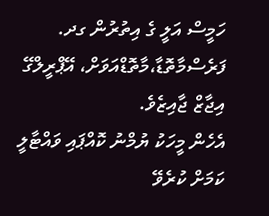ހަމީސް އަލީ ގެ އިތުރުން ގދ. ފަރެސްމާތޮޑާ،މާތޮޑްއަވަށް، އޭޕްރީލްގޭ އިޖާޒް ޖާއިޒެވެ.
އެހެން މީހަކު ޔުމްނު ކޮއްޕައި ވައްޓާލީ ކަމަށް ކުރެވޭ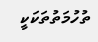ތުހުމަތުތަކަކީ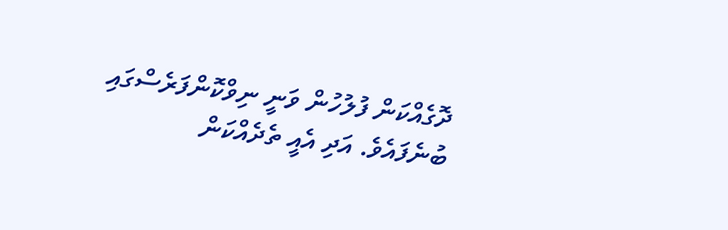ދޮގެއްކަން ފުލުހުން ވަނީ ނިވްކޮންފަރެސްގައި ބުނެފައެވެ. އަދި އެއީ ތެދެއްކަން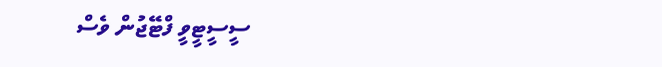ސީސީޓީވީ ފްޓޭޖުން ވެސް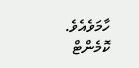ހާމަވެއެވެ.
ކޮމެންޓް